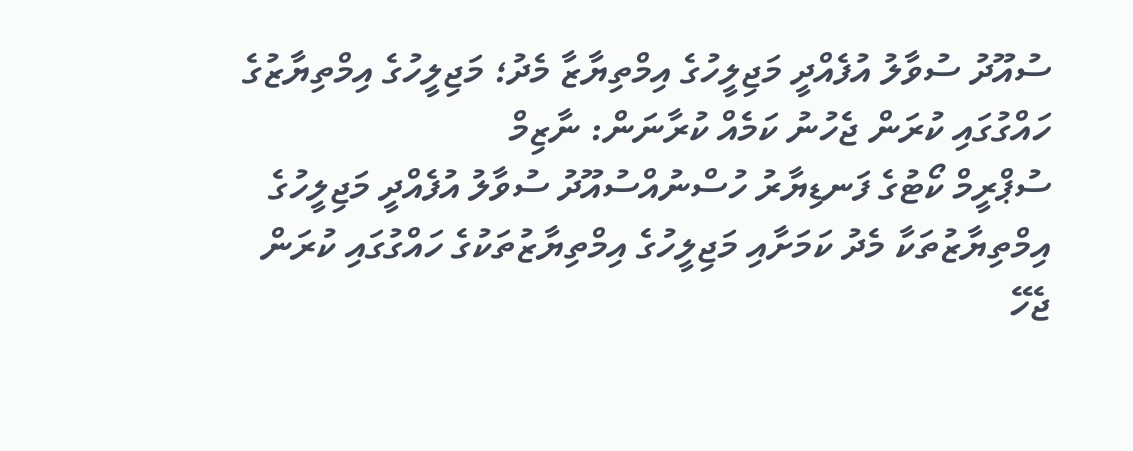ސުއޫދު ސުވާލު އުފެއްދީ މަޖިލީހުގެ އިމްތިޔާޒާ މެދު؛ މަޖިލީހުގެ އިމްތިޔާޒުގެ ހައްގުގައި ކުރަން ޖެހުނު ކަމެއް ކުރާނަން: ނާޒިމް
ސުޕްރީމް ކޯޓުގެ ފަނޑިޔާރު ހުސްނުއްސުއޫދު ސުވާލު އުފެއްދީ މަޖިލީހުގެ އިމްތިޔާޒުތަކާ މެދު ކަމަށާއި މަޖިލީހުގެ އިމްތިޔާޒުތަކުގެ ހައްގުގައި ކުރަން ޖެހޭ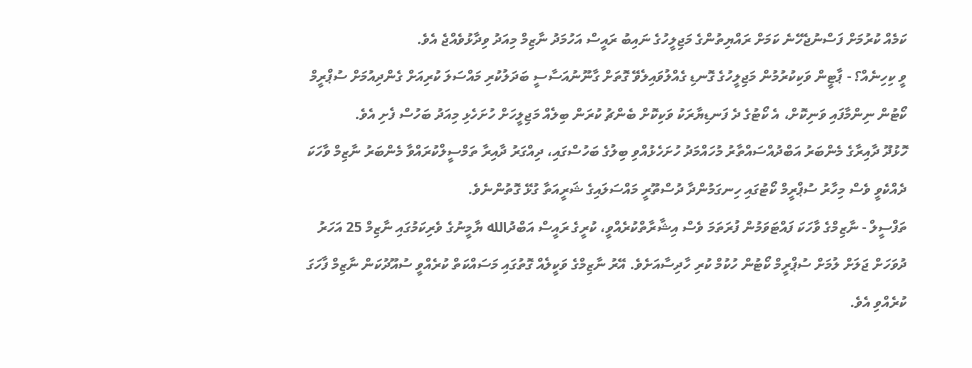ކަމެއް ކުރުމަށް ފަސްނުޖެހޭނެ ކަމަށް ރައްޔިތުންގެ މަޖިލީހުގެ ނައިބު ރައީސް އަހުމަދު ނާޒިމް މިއަދު ވިދާޅުވެއްޖެ އެވެ.
ވީ ކިހިނެއް؟ - ޕާޓީން ވަކިކުރުމުން މަޖިލީހުގެ ގޮނޑި ގެއްލުވައިލެވޭ ގޮތަށް ގާނޫނުއަސާސީ ބަދަލުކުރި މައްސަލަ ކުރިއަށް ގެންދިއުމަށް ސުޕްރީމް ކޯޓުން ނިންމާފައި ވަނިކޮށް، އެ ކޯޓުގެ ދެ ފަނޑިޔާރަކު ވަކިކޮށް ބެންޗު ކުރަން ބިލެއް މަޖިލީހަށް ހުށަހެޅި މިއަދު ބަހުސް ފެށި އެވެ.
ހޮޅުދޫ ދާއިރާގެ މެންބަރު އަބްދުއްސައްތާރު މުހައްމަދު ހުށަހެޅުއްވި ބިލުގެ ބަހުސްގައި، ދިއްގަރު ދާއިރާ ތަމްސީލްކުރައްވާ މެންބަރު ނާޒިމް ވާހަކަ ދެއްކެވީ ވެސް މިހާރު ސުޕްރީމް ކޯޓުގައި ހިނގަމުންދާ ދުސްތޫރީ މައްސަލައިގެ ޝަރީއަތާ ގުޅޭ ގޮތުންނެވެ.
ތަފްސީލް - ނާޒިމްގެ ވާހަކަ ފައްޓަވަމުން ފުރަތަމަ ވެސް އިޝާރާތްކުރެއްވީ، ކުރީގެ ރައީސް އަބްދުالله ޔާމީނުގެ ވެރިކަމުގައި ނާޒިމް 25 އަހަރު ދުވަހަށް ޖަލަށް ލުމަށް ސުޕްރީމް ކޯޓުން ހުކުމް ކުރި ހާދިސާއަށެވެ. އޭރު ނާޒިމްގެ ވަކީލެއް ގޮތުގައި މަސައްކަތް ކުރެއްވީ ސުއޫދުކަން ނާޒިމް ފާހަގަ ކުރެއްވި އެވެ.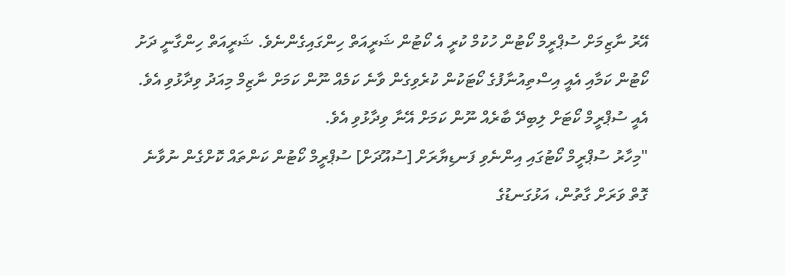އޭރު ނާޒިމަށް ސުޕްރީމް ކޯޓުން ހުކުމް ކުރީ އެ ކޯޓުން ޝަރީއަތް ހިންގައިގެންނެވެ. ޝަރީއަތް ހިންގާނީ ދަށު ކޯޓުން ކަމާއި އެއީ އިސްތިއުނާފުގެ ކޯޓަކުން ކުރެވިގެން ވާނެ ކަމެއް ނޫން ކަމަށް ނާޒިމް މިއަދު ވިދާޅުވި އެވެ. އެއީ ސުޕްރީމް ކޯޓަށް ލިބިދޭ ބާރެއް ނޫން ކަމަށް އޭނާ ވިދާޅުވި އެވެ.
"މިހާރު ސުޕްރީމް ކޯޓުގައި އިންނެވި ފަނޑިޔާރަށް [ސުއޫދަށް] ސުޕްރީމް ކޯޓުން ކަންތައް ކޮށްގެން ނުވާނެ ގޮތް ވަރަށް ގާތުން، އަޅުގަނޑުގެ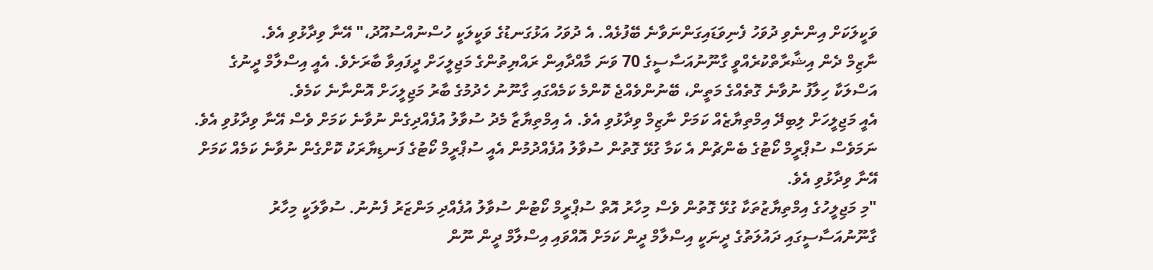ވަކީލަކަށް އިންނެވި ދުވަހު ފެނިވަޑައިގަންނަވާނެ ބޭފުޅެއް. އެ ދުވަހު އަޅުގަނޑުގެ ވަކީލަކީ ހުސްނުއްސުއޫދު،" އޭނާ ވިދާޅުވި އެވެ.
ނާޒިމް ދެން އިޝާރާތްކުރެއްވީ ގާނޫނުއަސާސީގެ 70 ވަނަ މާއްދާއިން ރައްޔިތުންގެ މަޖިލީހަށް ދީފައިވާ ބާރަށެވެ. އެއީ އިސްލާމް ދީނުގެ އަސްލަކާ ހިލާފު ނުވާނެ ގޮތެއްގެ މަތީން، ބޭނުންވެއްޖެ ކޮންމެ ކަމެއްގައި ގާނޫނު ހެދުމުގެ ބާރު މަޖިލީހަށް އޮންނާނެ ކަމެވެ.
އެއީ މަޖިލީހަށް ލިބިދޭ އިމްތިޔާޒެއް ކަމަށް ނާޒިމް ވިދާޅުވި އެވެ. އެ އިމްތިޔާޒާ މެދު ސުވާލު އުފެއްދިގެން ނުވާނެ ކަމަށް ވެސް އޭނާ ވިދާޅުވި އެވެ. ނަމަވެސް ސުޕްރީމް ކޯޓުގެ ބެންޗުން އެ ކަމާ ގުޅޭ ގޮތުން ސުވާލު އުފެއްދުމުން އެއީ ސުޕްރީމް ކޯޓުގެ ފަނޑިޔާރަކު ކޮށްގެން ނުވާނެ ކަމެއް ކަމަށް އޭނާ ވިދާޅުވި އެވެ.
"މި މަޖިލީހުގެ އިމްތިޔާޒުތަކާ ގުޅޭ ގޮތުން ވެސް މިހާރު އޮތް ސުޕްރީމް ކޯޓުން ސުވާލު އުފެއްދި މަންޒަރު ފެނުނު. ސުވާލަކީ މިހާރު ގާނޫނުއަސާސީގައި ދައުލަތުގެ ދީނަކީ އިސްލާމް ދީން ކަމަށް އޮއްވައި އިސްލާމް ދީން ނޫން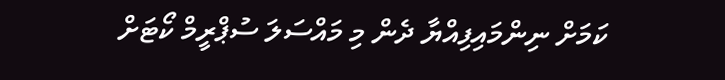ކަމަށް ނިންމައިފިއްޔާ ދެން މި މައްސަލަ ސުޕްރީމް ކޯޓަށް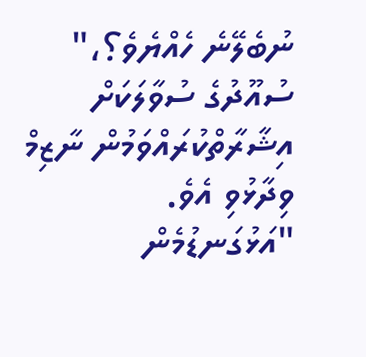ނުބެލޭނެ ހެއްޔެވެ؟،" ސުއޫދުގެ ސުވާލަކަށް އިޝާރާތްކުރައްވަމުން ނާޒިމް ވިދާޅުވި އެވެ.
"އަޅުގަނޑުމެން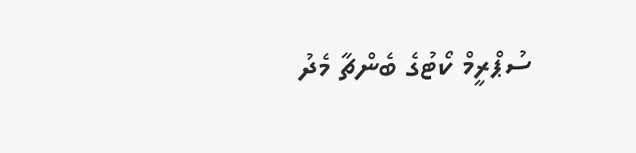ސުޕްރީމް ކޯޓުގެ ބެންޗާ މެދު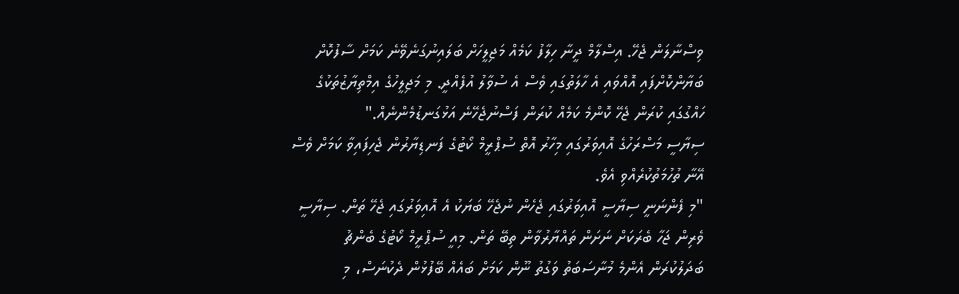ވިސްނާލަން ޖެހޭ. އިސްލާމް ދީނާ ހިލާފު ކަމެއް މަޖިލީހަށް ބަލައިނުގަނެވޭނެ ކަމަށް ސާފުކޮށް ބަޔާންކޮށްފައި އޮއްވައި އެ ހާލަތުގައި ވެސް އެ ސުވާލު އުފެއްދީ. މި މަޖިލީހުގެ އިމްތިޔާޒުތަކުގެ ހައްގުގައި ކުރަން ޖެހޭ ކޮންމެ ކަމެއް ކުރަން ފަސްނުޖެހޭނެ އަޅުގަނޑުމެންނެއް."
ސިޔާސީ މަސްރަހުގެ އޮއިވަރުގައި މިހާރު އޮތް ސުޕްރީމް ކޯޓުގެ ފަނޑިޔާރުން ޖެހިފައިވާ ކަމަށް ވެސް އޭނާ ތުހުމަތުކުރެއްވި އެވެ.
"މި ފެންނަނީ ސިޔާސީ އޮއިވަރުގައި ޖެހެން ނުޖެހޭ ބަޔަކު އެ އޮއިވަރުގައި ޖެހޭ ތަން. ސިޔާސީ ވެރިން ޖަހާ ބެރަކަށް ނަށަން ތައްޔާރުވާން ތިބޭ ތަން. މިއީ ސުޕްރީމް ކޯޓުގެ ބެންޗު ބަދަލުކުރަން އެންމެ މުނާސަބަތު ވަގުތު ނޫން ކަމަށް ބައެއް ބޭފުޅުން ދެކުނަސް، މި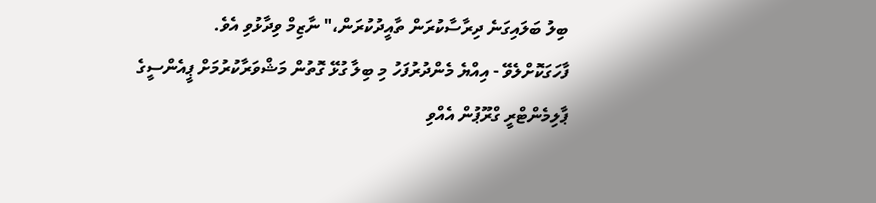ބިލު ބަލައިގަނެ ދިރާސާކުރަން ތާއީދުކުރަން،" ނާޒިމް ވިދާޅުވި އެވެ.
ފާހަގަކޮށްލެވޭ - އިއްޔެ މެންދުރުފަހު މި ބިލާ ގުޅޭ ގޮތުން މަޝްވަރާކުރުމަށް ޕީއެންސީގެ ޕާލިމެންޓްރީ ގްރޫޕުން އެއްވި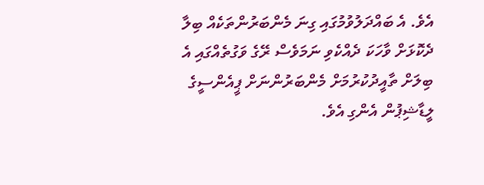އެވެ. އެ ބައްދަލުވުމުގައި ގިނަ މެންބަރުންތަކެއް ބިލާ ދެކޮޅަށް ވާހަކަ ދެއްކެވި ނަމަވެސް ރޭގެ ވަގުތެއްގައި އެ ބިލަށް ތާއީދުކުރުމަށް މެންބަރުންނަށް ޕީއެންސީގެ ލީޑާޝިޕުން އެންގި އެވެ.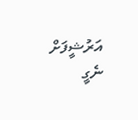އަރުޝީފަށް ނެގީ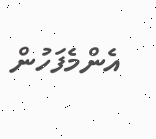އެންމެފަހުން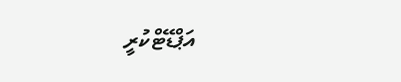އަޕްޑޭޓްކުރީ